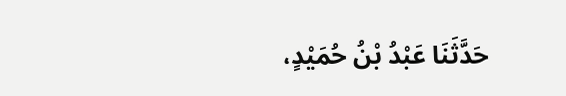حَدَّثَنَا عَبْدُ بْنُ حُمَيْدٍ،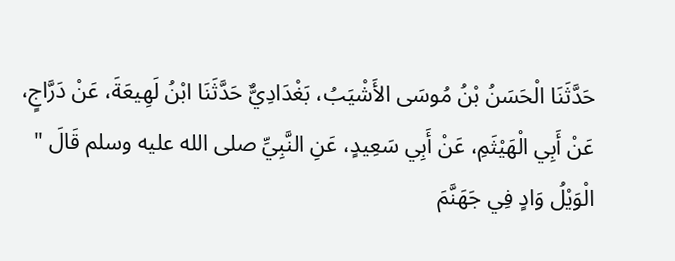حَدَّثَنَا الْحَسَنُ بْنُ مُوسَى الأَشْيَبُ، بَغْدَادِيٌّ حَدَّثَنَا ابْنُ لَهِيعَةَ، عَنْ دَرَّاجٍ، عَنْ أَبِي الْهَيْثَمِ، عَنْ أَبِي سَعِيدٍ، عَنِ النَّبِيِّ صلى الله عليه وسلم قَالَ " الْوَيْلُ وَادٍ فِي جَهَنَّمَ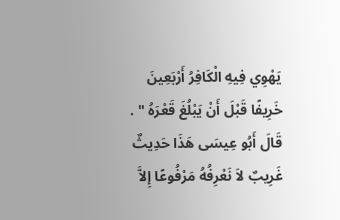يَهْوِي فِيهِ الْكَافِرُ أَرْبَعِينَ خَرِيفًا قَبْلَ أَنْ يَبْلُغَ قَعْرَهُ " . قَالَ أَبُو عِيسَى هَذَا حَدِيثٌ غَرِيبٌ لاَ نَعْرِفُهُ مَرْفُوعًا إِلاَّ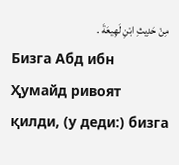مِنْ حَدِيثِ ابْنِ لَهِيعَةَ .
Бизга Абд ибн Ҳумайд ривоят қилди, (у деди:) бизга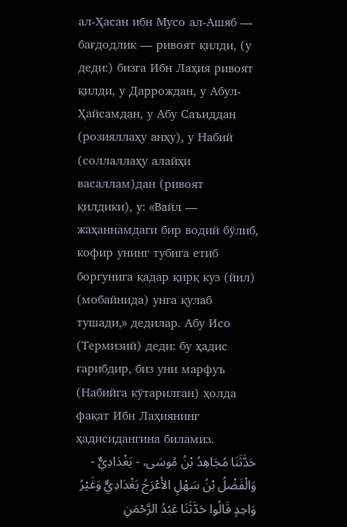ал-Ҳасан ибн Мусо ал-Ашяб — бағдодлик — ривоят қилди, (у деди:) бизга Ибн Лаҳия ривоят қилди, у Даррождан, у Абул-Ҳайсамдан, у Абу Саъиддан (розияллаҳу анҳу), у Набий (соллаллаҳу алайҳи васаллам)дан (ривоят қилдики), у: «Вайл — жаҳаннамдаги бир водий бўлиб, кофир унинг тубига етиб боргунига қадар қирқ куз (йил) (мобайнида) унга қулаб тушади,» дедилар. Абу Исо (Термизий) деди: бу ҳадис ғарибдир, биз уни марфуъ (Набийга кўтарилган) ҳолда фақат Ибн Лаҳиянинг ҳадисидангина биламиз.
حَدَّثَنَا مُجَاهِدُ بْنُ مُوسَى، - بَغْدَادِيٌّ - وَالْفَضْلُ بْنُ سَهْلٍ الأَعْرَجُ بَغْدَادِيٌّ وَغَيْرُ وَاحِدٍ قَالُوا حَدَّثَنَا عَبْدُ الرَّحْمَنِ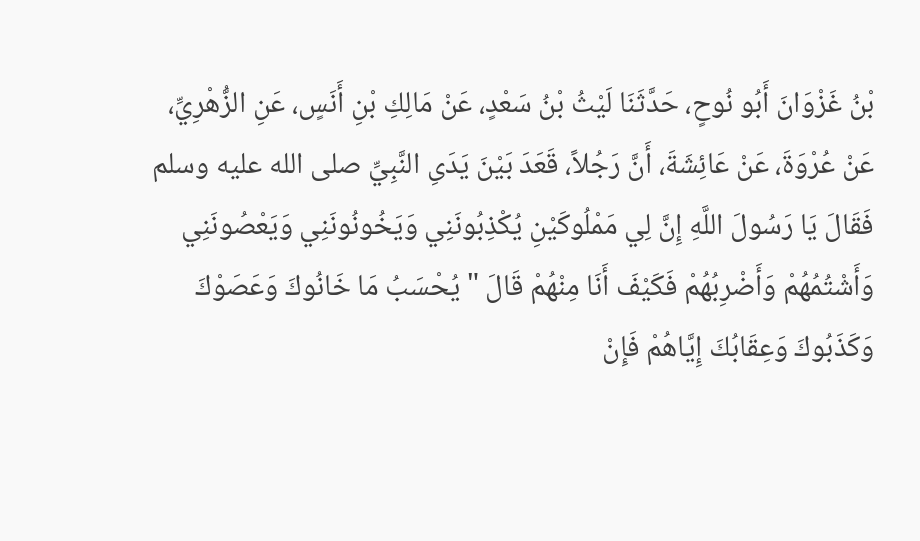بْنُ غَزْوَانَ أَبُو نُوحٍ، حَدَّثَنَا لَيْثُ بْنُ سَعْدٍ، عَنْ مَالِكِ بْنِ أَنَسٍ، عَنِ الزُّهْرِيِّ، عَنْ عُرْوَةَ، عَنْ عَائِشَةَ، أَنَّ رَجُلاً، قَعَدَ بَيْنَ يَدَىِ النَّبِيِّ صلى الله عليه وسلم فَقَالَ يَا رَسُولَ اللَّهِ إِنَّ لِي مَمْلُوكَيْنِ يُكْذِبُونَنِي وَيَخُونُونَنِي وَيَعْصُونَنِي وَأَشْتُمُهُمْ وَأَضْرِبُهُمْ فَكَيْفَ أَنَا مِنْهُمْ قَالَ " يُحْسَبُ مَا خَانُوكَ وَعَصَوْكَ وَكَذَبُوكَ وَعِقَابُكَ إِيَّاهُمْ فَإِنْ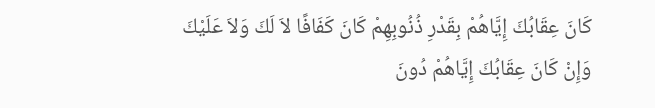كَانَ عِقَابُكَ إِيَّاهُمْ بِقَدْرِ ذُنُوبِهِمْ كَانَ كَفَافًا لاَ لَكَ وَلاَ عَلَيْكَ وَإِنْ كَانَ عِقَابُكَ إِيَّاهُمْ دُونَ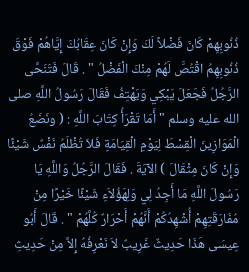ذُنُوبِهِمْ كَانَ فَضْلاً لَكَ وَإِنْ كَانَ عِقَابُكَ إِيَّاهُمْ فَوْقَ ذُنُوبِهِمُ اقْتُصَّ لَهُمْ مِنْكَ الْفَضْلُ " . قَالَ فَتَنَحَّى الرَّجُلُ فَجَعَلَ يَبْكِي وَيَهْتِفُ فَقَالَ رَسُولُ اللَّهِ صلى الله عليه وسلم " أَمَا تَقْرَأُ كِتَابَ اللَّهِ : ( ونَضَعُ الْمَوَازِينَ الْقِسْطَ لِيَوْمِ الْقِيَامَةِ فَلاَ تُظْلَمُ نَفْسٌ شَيْئًا وَإِنْ كَانَ مِثْقَالَ ) الآيَةَ . فَقَالَ الرَّجُلُ وَاللَّهِ يَا رَسُولَ اللَّهِ مَا أَجِدُ لِي وَلِهَؤُلاَءِ شَيْئًا خَيْرًا مِنْ مُفَارَقَتِهِمْ أُشْهِدُكُمْ أَنَّهُمْ أَحْرَارٌ كُلَّهُمْ " . قَالَ أَبُو عِيسَى هَذَا حَدِيثٌ غَرِيبٌ لاَ نَعْرِفُهُ إِلاَّ مِنْ حَدِيثِ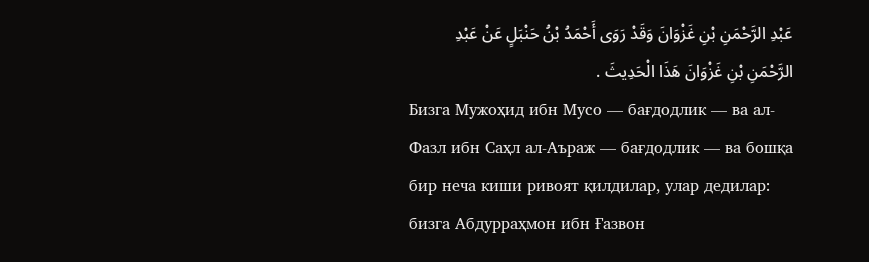عَبْدِ الرَّحْمَنِ بْنِ غَزْوَانَ وَقَدْ رَوَى أَحْمَدُ بْنُ حَنْبَلٍ عَنْ عَبْدِ الرَّحْمَنِ بْنِ غَزْوَانَ هَذَا الْحَدِيثَ .
Бизга Мужоҳид ибн Мусо — бағдодлик — ва ал-Фазл ибн Саҳл ал-Аъраж — бағдодлик — ва бошқа бир неча киши ривоят қилдилар, улар дедилар: бизга Абдурраҳмон ибн Ғазвон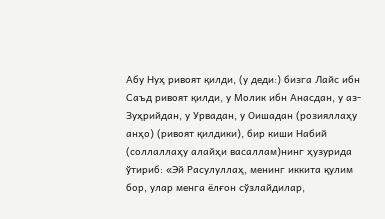Абу Нуҳ ривоят қилди, (у деди:) бизга Лайс ибн Саъд ривоят қилди, у Молик ибн Анасдан, у аз-Зуҳрийдан, у Урвадан, у Оишадан (розияллаҳу анҳо) (ривоят қилдики), бир киши Набий (соллаллаҳу алайҳи васаллам)нинг ҳузурида ўтириб: «Эй Расулуллаҳ, менинг иккита қулим бор, улар менга ёлғон сўзлайдилар,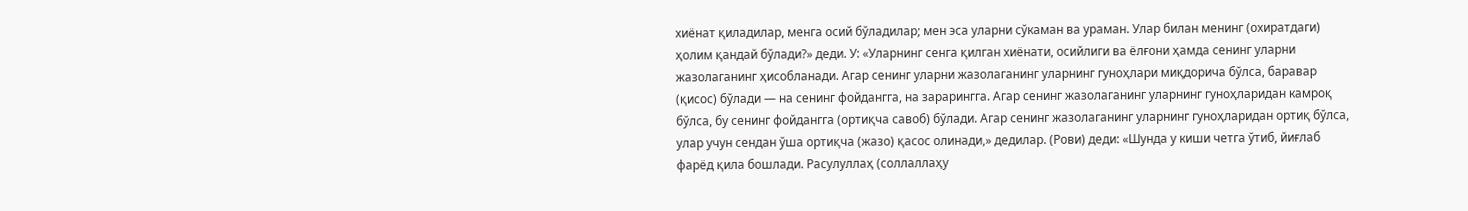хиёнат қиладилар, менга осий бўладилар; мен эса уларни сўкаман ва ураман. Улар билан менинг (охиратдаги) ҳолим қандай бўлади?» деди. У: «Уларнинг сенга қилган хиёнати, осийлиги ва ёлғони ҳамда сенинг уларни жазолаганинг ҳисобланади. Агар сенинг уларни жазолаганинг уларнинг гуноҳлари миқдорича бўлса, баравар (қисос) бўлади — на сенинг фойдангга, на зарарингга. Агар сенинг жазолаганинг уларнинг гуноҳларидан камроқ бўлса, бу сенинг фойдангга (ортиқча савоб) бўлади. Агар сенинг жазолаганинг уларнинг гуноҳларидан ортиқ бўлса, улар учун сендан ўша ортиқча (жазо) қасос олинади,» дедилар. (Рови) деди: «Шунда у киши четга ўтиб, йиғлаб фарёд қила бошлади. Расулуллаҳ (соллаллаҳу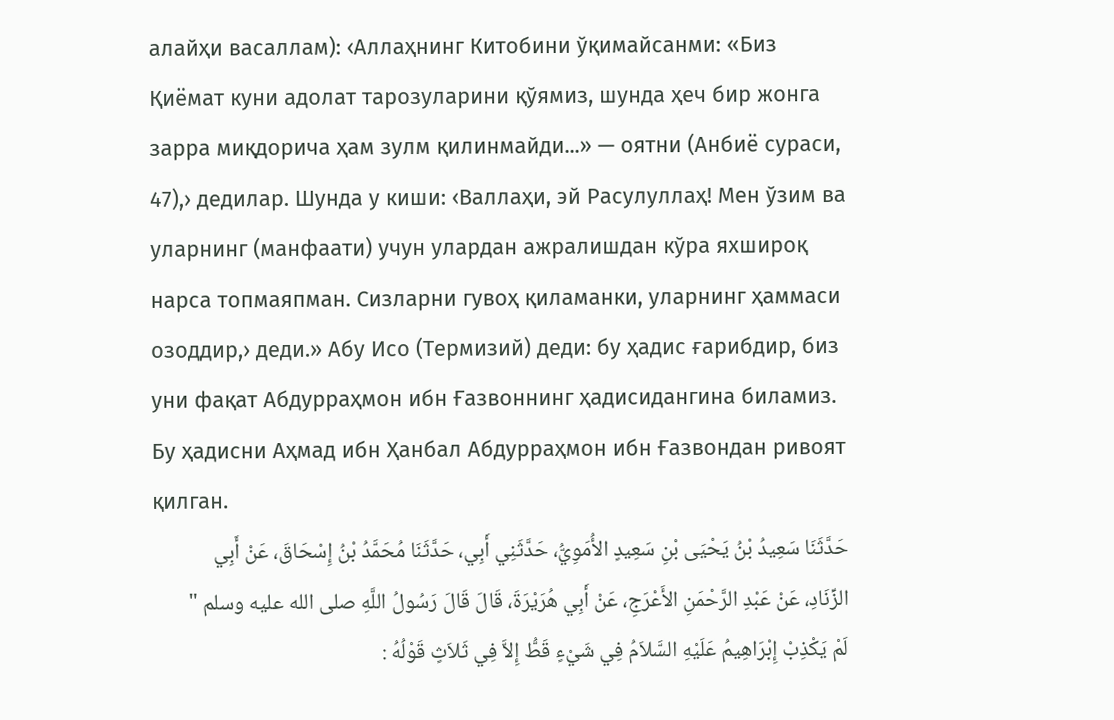алайҳи васаллам): ‹Аллаҳнинг Китобини ўқимайсанми: «Биз Қиёмат куни адолат тарозуларини қўямиз, шунда ҳеч бир жонга зарра миқдорича ҳам зулм қилинмайди...» — оятни (Анбиё сураси, 47),› дедилар. Шунда у киши: ‹Валлаҳи, эй Расулуллаҳ! Мен ўзим ва уларнинг (манфаати) учун улардан ажралишдан кўра яхшироқ нарса топмаяпман. Сизларни гувоҳ қиламанки, уларнинг ҳаммаси озоддир,› деди.» Абу Исо (Термизий) деди: бу ҳадис ғарибдир, биз уни фақат Абдурраҳмон ибн Ғазвоннинг ҳадисидангина биламиз. Бу ҳадисни Аҳмад ибн Ҳанбал Абдурраҳмон ибн Ғазвондан ривоят қилган.
حَدَّثَنَا سَعِيدُ بْنُ يَحْيَى بْنِ سَعِيدٍ الأُمَوِيُّ، حَدَّثَنِي أَبِي، حَدَّثَنَا مُحَمَّدُ بْنُ إِسْحَاقَ، عَنْ أَبِي الزِّنَادِ، عَنْ عَبْدِ الرَّحْمَنِ الأَعْرَجِ، عَنْ أَبِي هُرَيْرَةَ، قَالَ قَالَ رَسُولُ اللَّهِ صلى الله عليه وسلم " لَمْ يَكْذِبْ إِبْرَاهِيمُ عَلَيْهِ السَّلاَمُ فِي شَيْءٍ قَطُّ إِلاَّ فِي ثَلاَثٍ قَوْلُهُ :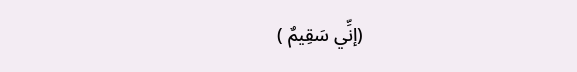(إنِّي سَقِيمٌ )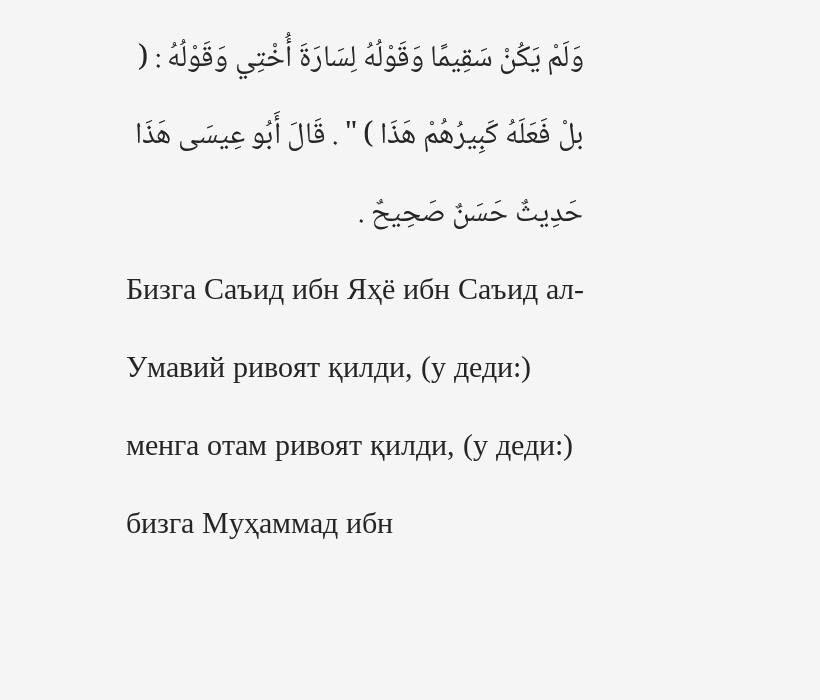وَلَمْ يَكُنْ سَقِيمًا وَقَوْلُهُ لِسَارَةَ أُخْتِي وَقَوْلُهُ : ( بلْ فَعَلَهُ كَبِيرُهُمْ هَذَا ) " . قَالَ أَبُو عِيسَى هَذَا حَدِيثٌ حَسَنٌ صَحِيحٌ .
Бизга Саъид ибн Яҳё ибн Саъид ал-Умавий ривоят қилди, (у деди:) менга отам ривоят қилди, (у деди:) бизга Муҳаммад ибн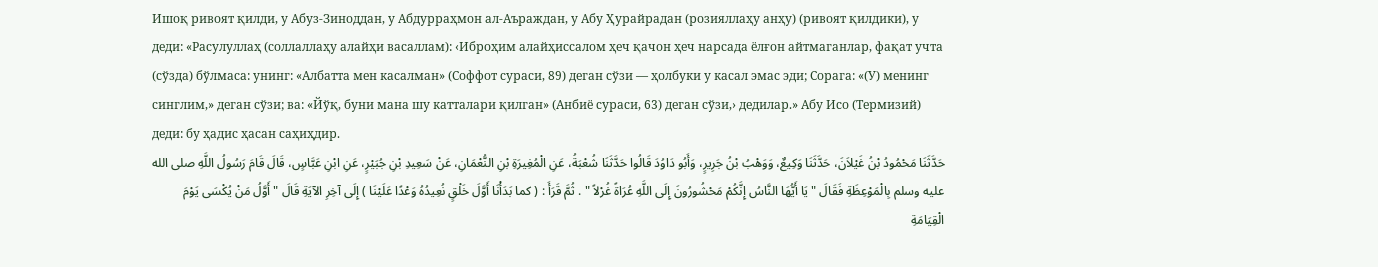Ишоқ ривоят қилди, у Абуз-Зиноддан, у Абдурраҳмон ал-Аъраждан, у Абу Ҳурайрадан (розияллаҳу анҳу) (ривоят қилдики), у деди: «Расулуллаҳ (соллаллаҳу алайҳи васаллам): ‹Иброҳим алайҳиссалом ҳеч қачон ҳеч нарсада ёлғон айтмаганлар, фақат учта (сўзда) бўлмаса: унинг: «Албатта мен касалман» (Соффот сураси, 89) деган сўзи — ҳолбуки у касал эмас эди; Сорага: «(У) менинг синглим,» деган сўзи; ва: «Йўқ, буни мана шу катталари қилган» (Анбиё сураси, 63) деган сўзи,› дедилар.» Абу Исо (Термизий) деди: бу ҳадис ҳасан саҳиҳдир.
حَدَّثَنَا مَحْمُودُ بْنُ غَيْلاَنَ، حَدَّثَنَا وَكِيعٌ، وَوَهْبُ بْنُ جَرِيرٍ، وَأَبُو دَاوُدَ قَالُوا حَدَّثَنَا شُعْبَةُ، عَنِ الْمُغِيرَةِ بْنِ النُّعْمَانِ، عَنْ سَعِيدِ بْنِ جُبَيْرٍ، عَنِ ابْنِ عَبَّاسٍ، قَالَ قَامَ رَسُولُ اللَّهِ صلى الله عليه وسلم بِالْمَوْعِظَةِ فَقَالَ " يَا أَيُّهَا النَّاسُ إِنَّكُمْ مَحْشُورُونَ إِلَى اللَّهِ عُرَاةً غُرْلاً " . ثُمَّ قَرَأَ : ( كما بَدَأْنَا أَوَّلَ خَلْقٍ نُعِيدُهُ وَعْدًا عَلَيْنَا ) إِلَى آخِرِ الآيَةِ قَالَ " أَوَّلُ مَنْ يُكْسَى يَوْمَ الْقِيَامَةِ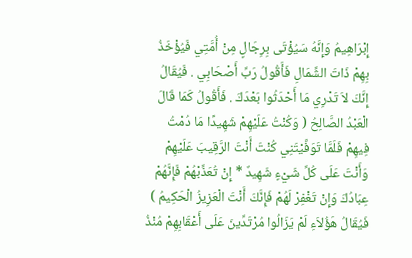إِبْرَاهِيمُ وَإِنَّهُ سَيُؤْتَى بِرِجَالٍ مِنْ أُمَّتِي فَيُؤْخَذُ بِهِمْ ذَاتَ الشِّمَالِ فَأَقُولُ رَبِّ أَصْحَابِي . فَيُقَالُ إِنَّكَ لاَ تَدْرِي مَا أَحْدَثُوا بَعْدَكَ . فَأَقُولُ كَمَا قَالَ الْعَبْدُ الصَّالِحُ ( وَكُنْتُ عَلَيْهِمْ شَهِيدًا مَا دُمْتُ فِيهِمْ فَلَمَّا تَوَفَّيْتَنِي كُنْتَ أَنْتَ الرَّقِيبَ عَلَيْهِمْ وَأَنْتَ عَلَى كُلِّ شَيْءٍ شَهِيدٌ * إِنْ تُعَذِّبْهُمْ فَإِنَّهُمْ عِبَادُكَ وَإِنْ تَغْفِرْ لَهُمْ فَإِنَّكَ أَنْتَ الْعَزِيزُ الْحَكِيمُ ) فَيُقَالُ هَؤُلاَءِ لَمْ يَزَالُوا مُرْتَدِّينَ عَلَى أَعْقَابِهِمْ مُنْذُ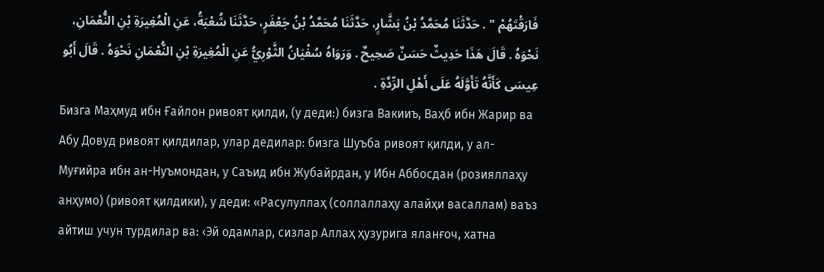فَارَقْتَهُمْ " . حَدَّثَنَا مُحَمَّدُ بْنُ بَشَّارٍ، حَدَّثَنَا مُحَمَّدُ بْنُ جَعْفَرٍ، حَدَّثَنَا شُعْبَةُ، عَنِ الْمُغِيرَةِ بْنِ النُّعْمَانِ، نَحْوَهُ . قَالَ هَذَا حَدِيثٌ حَسَنٌ صَحِيحٌ . وَرَوَاهُ سُفْيَانُ الثَّوْرِيُّ عَنِ الْمُغِيرَةِ بْنِ النُّعْمَانِ نَحْوَهُ . قَالَ أَبُو عِيسَى كَأَنَّهُ تَأَوَّلَهُ عَلَى أَهْلِ الرِّدَّةِ .
Бизга Маҳмуд ибн Ғайлон ривоят қилди, (у деди:) бизга Вакииъ, Ваҳб ибн Жарир ва Абу Довуд ривоят қилдилар, улар дедилар: бизга Шуъба ривоят қилди, у ал-Муғийра ибн ан-Нуъмондан, у Саъид ибн Жубайрдан, у Ибн Аббосдан (розияллаҳу анҳумо) (ривоят қилдики), у деди: «Расулуллаҳ (соллаллаҳу алайҳи васаллам) ваъз айтиш учун турдилар ва: ‹Эй одамлар, сизлар Аллаҳ ҳузурига яланғоч, хатна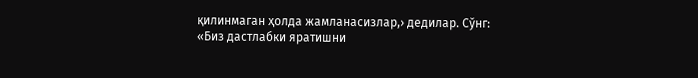қилинмаган ҳолда жамланасизлар,› дедилар. Сўнг: «Биз дастлабки яратишни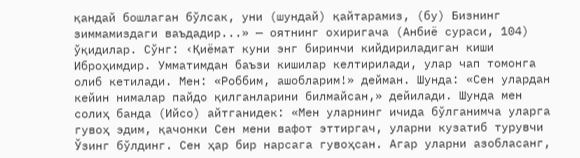қандай бошлаган бўлсак, уни (шундай) қайтарамиз, (бу) Бизнинг зиммамиздаги ваъдадир...» — оятнинг охиригача (Анбиё сураси, 104) ўқидилар. Сўнг: ‹Қиёмат куни энг биринчи кийдириладиган киши Иброҳимдир. Умматимдан баъзи кишилар келтирилади, улар чап томонга олиб кетилади. Мен: «Роббим, ашобларим!» дейман. Шунда: «Сен улардан кейин нималар пайдо қилганларини билмайсан,» дейилади. Шунда мен солиҳ банда (Ийсо) айтганидек: «Мен уларнинг ичида бўлганимча уларга гувоҳ эдим, қачонки Сен мени вафот эттиргач, уларни кузатиб турувчи Ўзинг бўлдинг. Сен ҳар бир нарсага гувоҳсан. Агар уларни азобласанг,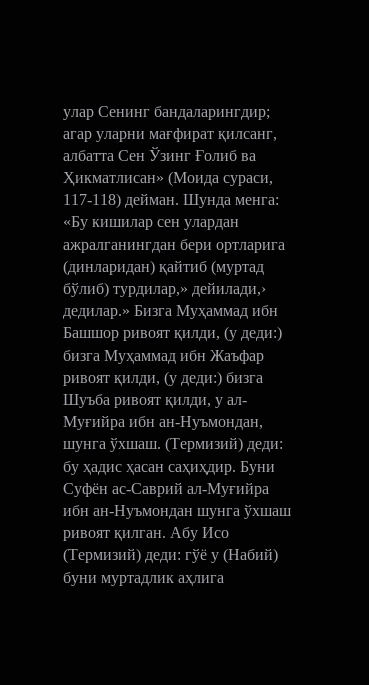улар Сенинг бандаларингдир; агар уларни мағфират қилсанг, албатта Сен Ўзинг Ғолиб ва Ҳикматлисан» (Моида сураси, 117-118) дейман. Шунда менга: «Бу кишилар сен улардан ажралганингдан бери ортларига (динларидан) қайтиб (муртад бўлиб) турдилар,» дейилади,› дедилар.» Бизга Муҳаммад ибн Башшор ривоят қилди, (у деди:) бизга Муҳаммад ибн Жаъфар ривоят қилди, (у деди:) бизга Шуъба ривоят қилди, у ал-Муғийра ибн ан-Нуъмондан, шунга ўхшаш. (Термизий) деди: бу ҳадис ҳасан саҳиҳдир. Буни Суфён ас-Саврий ал-Муғийра ибн ан-Нуъмондан шунга ўхшаш ривоят қилган. Абу Исо (Термизий) деди: гўё у (Набий) буни муртадлик аҳлига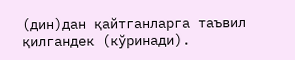(дин)дан қайтганларга таъвил қилгандек (кўринади).